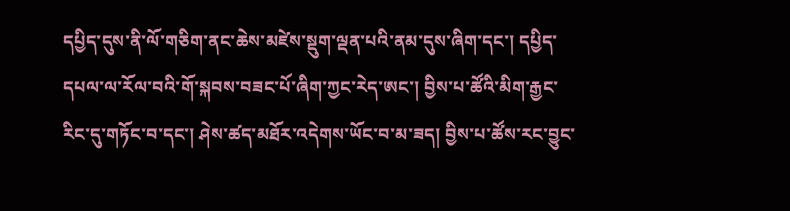དཔྱིད་དུས་ནི་ལོ་གཅིག་ནང་ཆེས་མཛེས་སྡུག་ལྡན་པའི་ནམ་དུས་ཞིག་དང་། དཔྱིད་དཔལ་ལ་རོལ་བའི་གོ་སྐབས་བཟང་པོ་ཞིག་ཀྱང་རེད་ཨང་། བྱིས་པ་ཚོའི་མིག་རྒྱང་རིང་དུ་གཏོང་བ་དང་། ཤེས་ཚད་མཐོར་འདེགས་ཡོང་བ་མ་ཟད། བྱིས་པ་ཚོས་རང་བྱུང་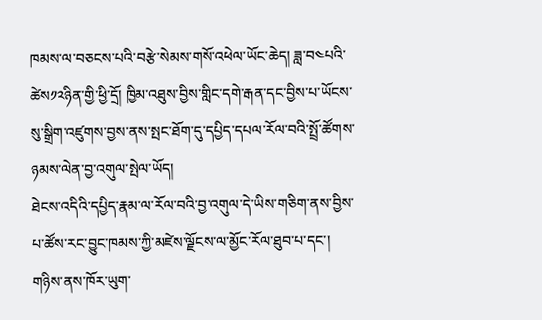ཁམས་ལ་བཅངས་པའི་བརྩེ་སེམས་གསོ་འཕེལ་ཡོང་ཆེད། ཟླ་བ༤པའི་ཚེས༡༢ཉིན་གྱི་ཕྱི་དྲོ། ཁྱིམ་འཐུས་བྱིས་གླིང་དགེ་རྒན་དང་བྱིས་པ་ཡོངས་སུ་སྒྲིག་འཛུགས་བྱས་ནས་སྤང་ཐོག་དུ་དཔྱིད་དཔལ་རོལ་བའི་སྤྲོ་ཚོགས་ཉམས་ལེན་བྱ་འགུལ་སྤེལ་ཡོད།
ཐེངས་འདིའི་དཔྱིད་རྣམ་ལ་རོལ་བའི་བྱ་འགུལ་དེ་ཡིས་གཅིག་ནས་བྱིས་པ་ཚོས་རང་བྱུང་ཁམས་ཀྱི་མཛེས་ལྗོངས་ལ་མྱོང་རོལ་ཐུབ་པ་དང་། གཉིས་ནས་ཁོར་ཡུག་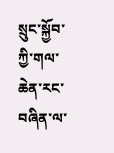སྲུང་སྐྱོབ་ཀྱི་གལ་ཆེན་རང་བཞིན་ལ་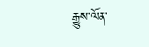རྒྱུས་ལོན་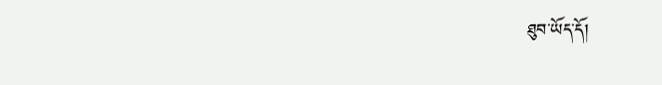ཐུབ་ཡོད་དོ།